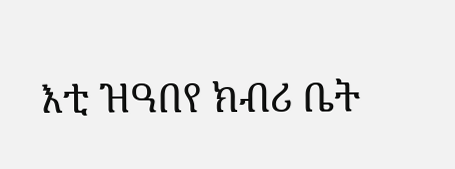እቲ ዝዓበየ ክብሪ ቤት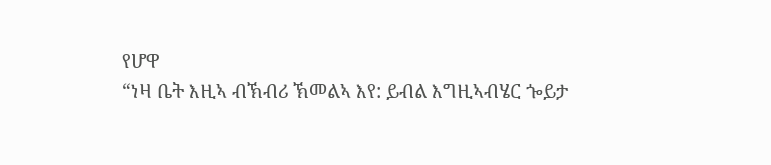የሆዋ
“ነዛ ቤት እዚኣ ብኽብሪ ኽመልኣ እየ: ይብል እግዚኣብሄር ጐይታ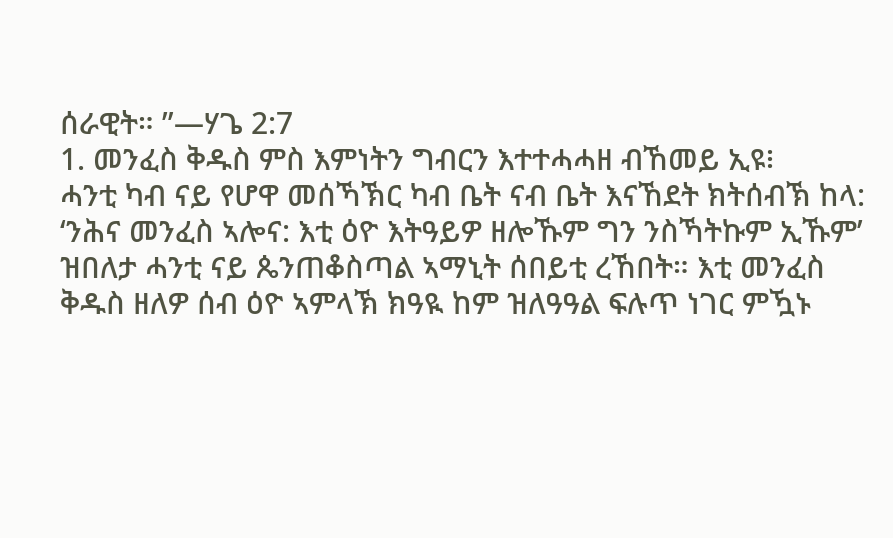ሰራዊት። ”—ሃጌ 2:7
1. መንፈስ ቅዱስ ምስ እምነትን ግብርን እተተሓሓዘ ብኸመይ ኢዩ፧
ሓንቲ ካብ ናይ የሆዋ መሰኻኽር ካብ ቤት ናብ ቤት እናኸደት ክትሰብኽ ከላ: ‘ንሕና መንፈስ ኣሎና: እቲ ዕዮ እትዓይዎ ዘሎኹም ግን ንስኻትኩም ኢኹም’ ዝበለታ ሓንቲ ናይ ጴንጠቆስጣል ኣማኒት ሰበይቲ ረኸበት። እቲ መንፈስ ቅዱስ ዘለዎ ሰብ ዕዮ ኣምላኽ ክዓዪ ከም ዝለዓዓል ፍሉጥ ነገር ምዃኑ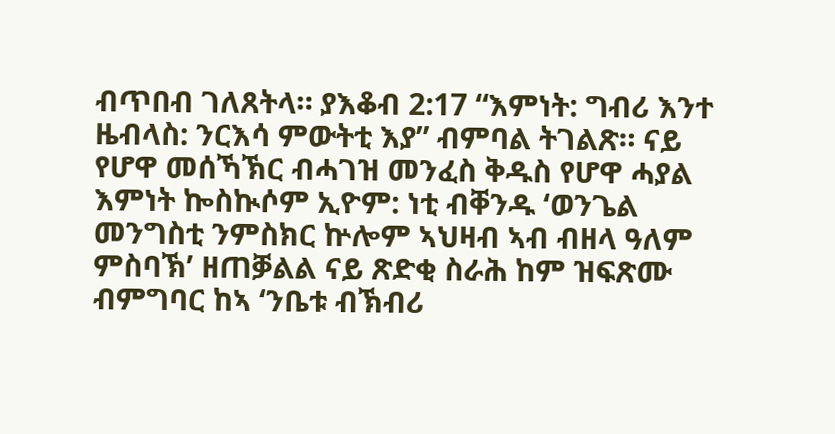ብጥበብ ገለጸትላ። ያእቆብ 2:17 “እምነት: ግብሪ እንተ ዜብላስ: ንርእሳ ምውትቲ እያ” ብምባል ትገልጽ። ናይ የሆዋ መሰኻኽር ብሓገዝ መንፈስ ቅዱስ የሆዋ ሓያል እምነት ኰስኲሶም ኢዮም: ነቲ ብቐንዱ ‘ወንጌል መንግስቲ ንምስክር ኵሎም ኣህዛብ ኣብ ብዘላ ዓለም ምስባኽ’ ዘጠቓልል ናይ ጽድቂ ስራሕ ከም ዝፍጽሙ ብምግባር ከኣ ‘ንቤቱ ብኽብሪ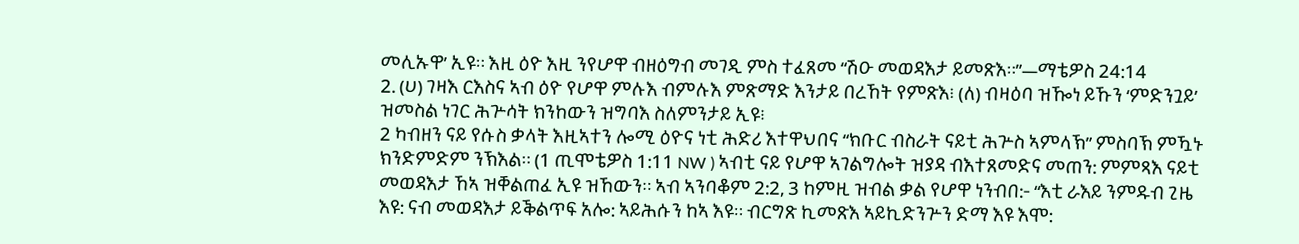መሊኡዋ’ ኢዩ። እዚ ዕዮ እዚ ንየሆዋ ብዘዕግብ መገዲ ምስ ተፈጸመ “ሽዑ መወዳእታ ይመጽእ።”—ማቴዎስ 24:14
2. (ሀ) ገዛእ ርእስና ኣብ ዕዮ የሆዋ ምሉእ ብምሉእ ምጽማድ እንታይ በረኸት የምጽእ፧ (ለ) ብዛዕባ ዝዀነ ይኹን ‘ምድንጓይ’ ዝመስል ነገር ሕጕሳት ክንከውን ዝግባእ ስለምንታይ ኢዩ፧
2 ካብዘን ናይ የሱስ ቃላት እዚኣተን ሎሚ ዕዮና ነቲ ሕድሪ እተዋህበና “ክቡር ብስራት ናይቲ ሕጕስ ኣምላኽ” ምስባኽ ምዃኑ ክንድምድም ንኽእል። (1 ጢሞቴዎስ 1:11 NW ) ኣብቲ ናይ የሆዋ ኣገልግሎት ዝያዳ ብእተጸመድና መጠን: ምምጻእ ናይቲ መወዳእታ ኸኣ ዝቐልጠፈ ኢዩ ዝኸውን። ኣብ ኣንባቆም 2:2, 3 ከምዚ ዝብል ቃል የሆዋ ነንብበ:- “እቲ ራእይ ንምዱብ ጊዜ እዩ: ናብ መወዳእታ ይቕልጥፍ አሎ: ኣይሕሱን ከኣ እዩ። ብርግጽ ኪመጽእ ኣይኪድንጕን ድማ እዩ እሞ: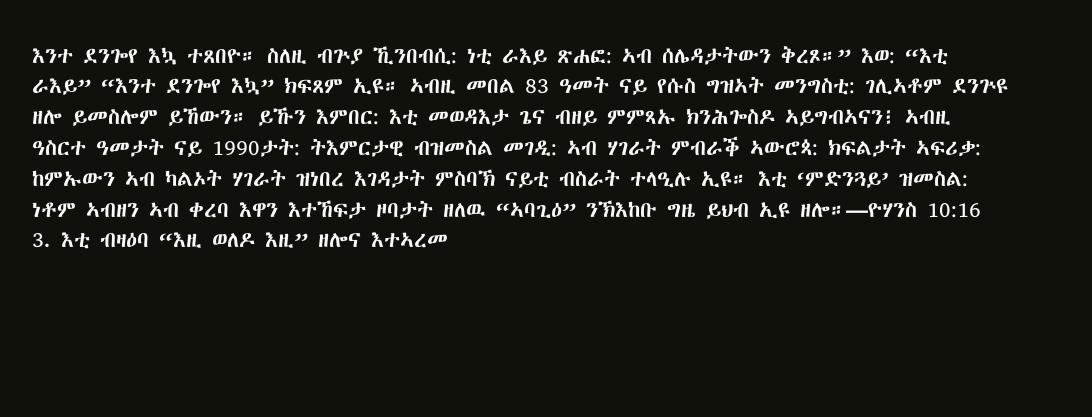እንተ ደንጐየ እኳ ተጸበዮ። ስለዚ ብጕያ ኺንበብሲ: ነቲ ራእይ ጽሐፎ: ኣብ ሰሌዳታትውን ቅረጾ።” እወ: “እቲ ራእይ” “እንተ ደንጐየ እኳ” ክፍጸም ኢዩ። ኣብዚ መበል 83 ዓመት ናይ የሱስ ግዝኣት መንግስቲ: ገሊኣቶም ደንጕዩ ዘሎ ይመስሎም ይኸውን። ይኹን እምበር: እቲ መወዳእታ ጌና ብዘይ ምምጻኡ ክንሕጐስዶ ኣይግብኣናን፧ ኣብዚ ዓስርተ ዓመታት ናይ 1990ታት: ትእምርታዊ ብዝመስል መገዲ: ኣብ ሃገራት ምብራቕ ኣውሮጳ: ክፍልታት ኣፍሪቃ: ከምኡውን ኣብ ካልኦት ሃገራት ዝነበረ እገዳታት ምስባኽ ናይቲ ብስራት ተላዒሉ ኢዩ። እቲ ‘ምድንጓይ’ ዝመስል: ነቶም ኣብዘን ኣብ ቀረባ እዋን እተኸፍታ ዞባታት ዘለዉ “ኣባጊዕ” ንኽእከቡ ግዜ ይህብ ኢዩ ዘሎ።—ዮሃንስ 10:16
3. እቲ ብዛዕባ “እዚ ወለዶ እዚ” ዘሎና እተኣረመ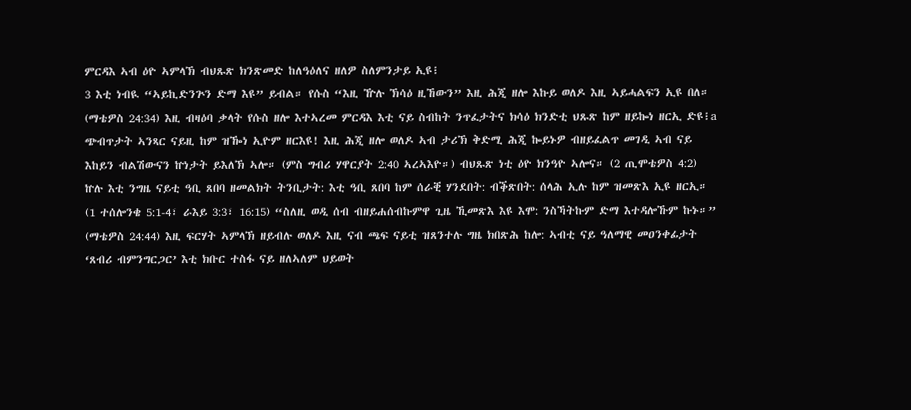ምርዳእ ኣብ ዕዮ ኣምላኽ ብህጹጽ ክንጽመድ ከለዓዕለና ዘለዎ ስለምንታይ ኢዩ፧
3 እቲ ነብዪ “ኣይኪድንጕን ድማ እዩ” ይብል። የሱስ “እዚ ዅሉ ኽሳዕ ዚኸውን” እዚ ሕጂ ዘሎ እኩይ ወለዶ እዚ ኣይሓልፍን ኢዩ በለ። (ማቴዎስ 24:34) እዚ ብዛዕባ ቃላት የሱስ ዘሎ እተኣረመ ምርዳእ እቲ ናይ ስብከት ንጥፈታትና ክሳዕ ክንድቲ ህጹጽ ከም ዘይኰነ ዘርኢ ድዩ፧a ጭብጥታት ኣንጻር ናይዚ ከም ዝዀነ ኢዮም ዘርእዩ! እዚ ሕጂ ዘሎ ወለዶ ኣብ ታሪኽ ቅድሚ ሕጂ ኰይኑዎ ብዘይፈልጥ መገዲ ኣብ ናይ እከይን ብልሽውናን ኵነታት ይእለኽ ኣሎ። (ምስ ግብሪ ሃዋርያት 2:40 ኣረኣእዮ።) ብህጹጽ ነቲ ዕዮ ክንዓዮ ኣሎና። (2 ጢሞቴዎስ 4:2) ኵሉ እቲ ንግዜ ናይቲ ዓቢ ጸበባ ዘመልክት ትንቢታት: እቲ ዓቢ ጸበባ ከም ሰራቒ ሃንደበት: ብቕጽበት: ሰላሕ ኢሉ ከም ዝመጽእ ኢዩ ዘርኢ። (1 ተሰሎንቄ 5:1-4፣ ራእይ 3:3፣ 16:15) “ስለዚ ወዲ ሰብ ብዘይሐሰብኩምዋ ጊዜ ኺመጽእ እዩ እሞ: ንስኻትኩም ድማ እተዳሎኹም ኩኑ።” (ማቴዎስ 24:44) እዚ ፍርሃት ኣምላኽ ዘይብሉ ወለዶ እዚ ናብ ጫፍ ናይቲ ዝጸንተሉ ግዜ ክበጽሕ ከሎ: ኣብቲ ናይ ዓለማዊ መዐንቀፊታት ‘ጸብሪ ብምንግርጋር’ እቲ ክቡር ተስፋ ናይ ዘለኣለም ህይወት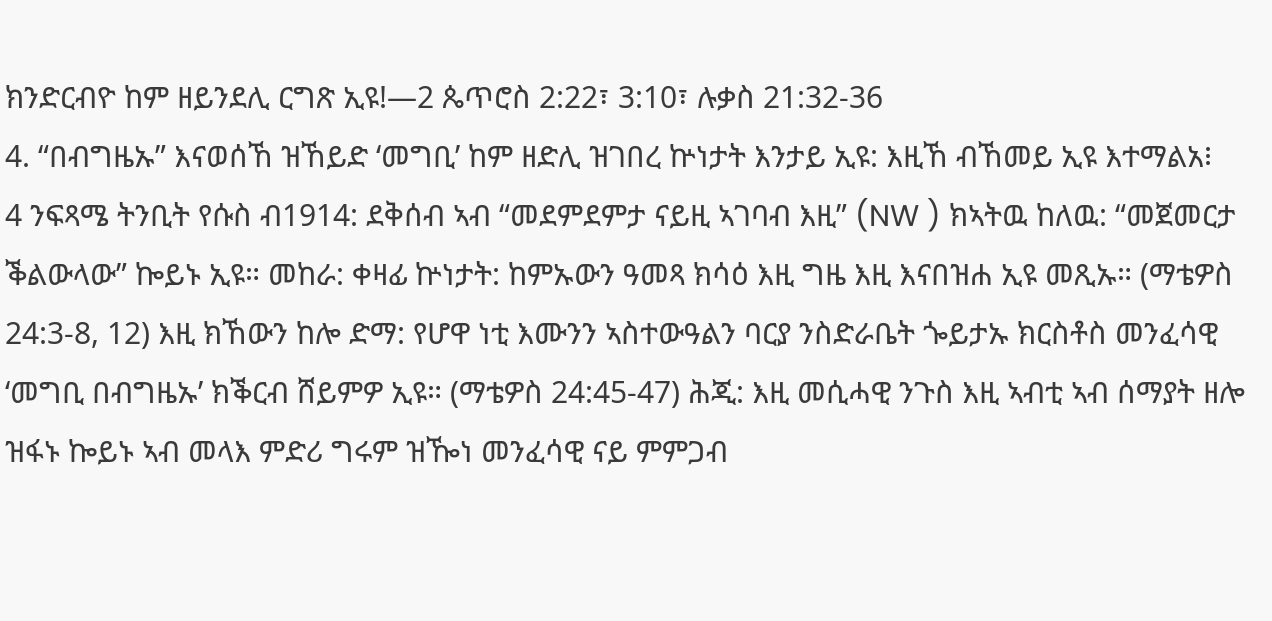ክንድርብዮ ከም ዘይንደሊ ርግጽ ኢዩ!—2 ጴጥሮስ 2:22፣ 3:10፣ ሉቃስ 21:32-36
4. “በብግዜኡ” እናወሰኸ ዝኸይድ ‘መግቢ’ ከም ዘድሊ ዝገበረ ኵነታት እንታይ ኢዩ: እዚኸ ብኸመይ ኢዩ እተማልአ፧
4 ንፍጻሜ ትንቢት የሱስ ብ1914: ደቅሰብ ኣብ “መደምደምታ ናይዚ ኣገባብ እዚ” (NW ) ክኣትዉ ከለዉ: “መጀመርታ ቕልውላው” ኰይኑ ኢዩ። መከራ: ቀዛፊ ኵነታት: ከምኡውን ዓመጻ ክሳዕ እዚ ግዜ እዚ እናበዝሐ ኢዩ መጺኡ። (ማቴዎስ 24:3-8, 12) እዚ ክኸውን ከሎ ድማ: የሆዋ ነቲ እሙንን ኣስተውዓልን ባርያ ንስድራቤት ጐይታኡ ክርስቶስ መንፈሳዊ ‘መግቢ በብግዜኡ’ ክቕርብ ሸይምዎ ኢዩ። (ማቴዎስ 24:45-47) ሕጂ: እዚ መሲሓዊ ንጉስ እዚ ኣብቲ ኣብ ሰማያት ዘሎ ዝፋኑ ኰይኑ ኣብ መላእ ምድሪ ግሩም ዝዀነ መንፈሳዊ ናይ ምምጋብ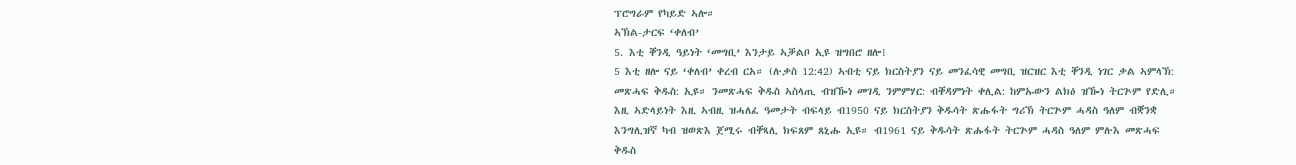ፕሮግራም የካይድ ኣሎ።
ኣኽል-ታርፍ ‘ቀለብ’
5. እቲ ቐንዲ ዓይነት ‘መግቢ’ እንታይ ኣቓልቦ ኢዩ ዝግበሮ ዘሎ፧
5 እቲ ዘሎ ናይ ‘ቀለብ’ ቀረብ ርአ። (ሉቃስ 12:42) ኣብቲ ናይ ክርስትያን ናይ መንፈሳዊ መግቢ ዝርዝር እቲ ቐንዲ ነገር ቃል ኣምላኽ: መጽሓፍ ቅዱስ: ኢዩ። ንመጽሓፍ ቅዱስ ኣስላጢ ብዝዀነ መገዲ ንምምሃር: ብቐዳምነት ቀሊል: ከምኡውን ልክዕ ዝዀነ ትርጕም የድሊ። እዚ ኣድላይነት እዚ ኣብዚ ዝሓለፈ ዓመታት ብፍላይ ብ1950 ናይ ክርስትያን ቅዱሳት ጽሑፋት ግሪኽ ትርጕም ሓዳስ ዓለም ብቛንቋ እንግሊዝኛ ካብ ዝወጽእ ጀሚሩ ብቐጻሊ ክፍጸም ጸኒሑ ኢዩ። ብ1961 ናይ ቅዱሳት ጽሑፋት ትርጕም ሓዳስ ዓለም ምሉእ መጽሓፍ ቅዱስ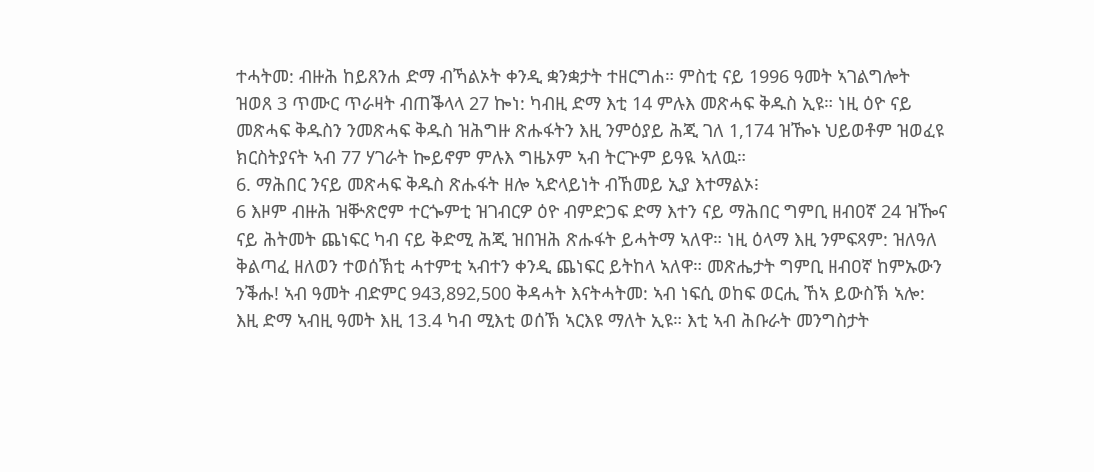ተሓትመ: ብዙሕ ከይጸንሐ ድማ ብኻልኦት ቀንዲ ቋንቋታት ተዘርግሐ። ምስቲ ናይ 1996 ዓመት ኣገልግሎት ዝወጸ 3 ጥሙር ጥራዛት ብጠቕላላ 27 ኰነ: ካብዚ ድማ እቲ 14 ምሉእ መጽሓፍ ቅዱስ ኢዩ። ነዚ ዕዮ ናይ መጽሓፍ ቅዱስን ንመጽሓፍ ቅዱስ ዝሕግዙ ጽሑፋትን እዚ ንምዕያይ ሕጂ ገለ 1,174 ዝዀኑ ህይወቶም ዝወፈዩ ክርስትያናት ኣብ 77 ሃገራት ኰይኖም ምሉእ ግዜኦም ኣብ ትርጕም ይዓዪ ኣለዉ።
6. ማሕበር ንናይ መጽሓፍ ቅዱስ ጽሑፋት ዘሎ ኣድላይነት ብኸመይ ኢያ እተማልኦ፧
6 እዞም ብዙሕ ዝቝጽሮም ተርጐምቲ ዝገብርዎ ዕዮ ብምድጋፍ ድማ እተን ናይ ማሕበር ግምቢ ዘብዐኛ 24 ዝዀና ናይ ሕትመት ጨነፍር ካብ ናይ ቅድሚ ሕጂ ዝበዝሕ ጽሑፋት ይሓትማ ኣለዋ። ነዚ ዕላማ እዚ ንምፍጻም: ዝለዓለ ቅልጣፈ ዘለወን ተወሰኽቲ ሓተምቲ ኣብተን ቀንዲ ጨነፍር ይትከላ ኣለዋ። መጽሔታት ግምቢ ዘብዐኛ ከምኡውን ንቕሑ! ኣብ ዓመት ብድምር 943,892,500 ቅዳሓት እናትሓትመ: ኣብ ነፍሲ ወከፍ ወርሒ ኸኣ ይውስኽ ኣሎ: እዚ ድማ ኣብዚ ዓመት እዚ 13.4 ካብ ሚእቲ ወሰኽ ኣርእዩ ማለት ኢዩ። እቲ ኣብ ሕቡራት መንግስታት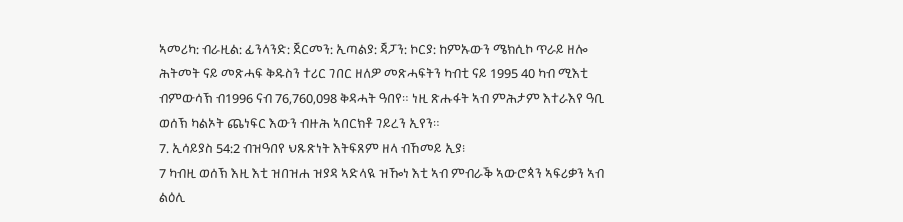ኣመሪካ: ብራዚል: ፊንላንድ: ጀርመን: ኢጣልያ: ጃፓን: ኮርያ: ከምኡውን ሜክሲኮ ጥራይ ዘሎ ሕትመት ናይ መጽሓፍ ቅዱስን ተሪር ገበር ዘለዎ መጽሓፍትን ካብቲ ናይ 1995 40 ካብ ሚእቲ ብምውሳኽ ብ1996 ናብ 76,760,098 ቅዳሓት ዓበየ። ነዚ ጽሑፋት ኣብ ምሕታም እተራእየ ዓቢ ወሰኽ ካልኦት ጨነፍር እውን ብዙሕ ኣበርክቶ ገይረን ኢየን።
7. ኢሳይያስ 54:2 ብዝዓበየ ህጹጽነት እትፍጸም ዘላ ብኸመይ ኢያ፧
7 ካብዚ ወሰኽ እዚ እቲ ዝበዝሐ ዝያዳ ኣድላዪ ዝዀነ እቲ ኣብ ምብራቕ ኣውሮጳን ኣፍሪቃን ኣብ ልዕሊ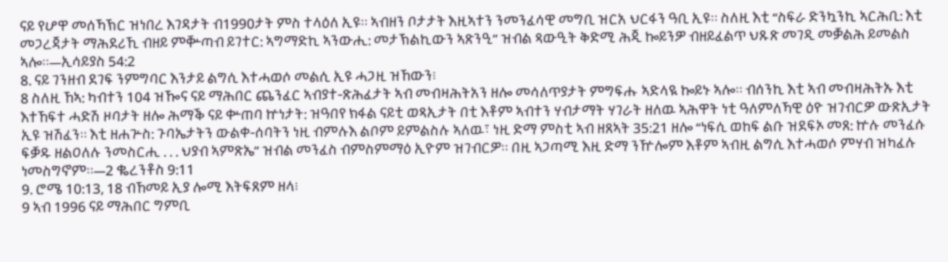ናይ የሆዋ መሰኻኽር ዝነበረ እገዳታት ብ1990ታት ምስ ተላዕለ ኢዩ። ኣብዘን ቦታታት እዚኣተን ንመንፈሳዊ መግቢ ዝርአ ህርፋን ዓቢ ኢዩ። ስለዚ እቲ “ስፍራ ድንኳንኪ ኣርሕቢ: እቲ መጋረጃታት ማሕደሪኺ ብዘይ ምቝጣብ ይገተር: ኣግማድኪ ኣንውሒ: መታኽልኪውን ኣጽንዒ” ዝብል ጻውዒት ቅድሚ ሕጂ ኰይንዎ ብዘይፈልጥ ህጹጽ መገዲ መቓልሕ ይመልስ ኣሎ።—ኢሳይያስ 54:2
8. ናይ ገንዘብ ደገፍ ንምግባር እንታይ ልግሲ እተሓወሶ መልሲ ኢዩ ሓጋዚ ዝኸውን፧
8 ስለዚ ኸኣ: ካብተን 104 ዝዀና ናይ ማሕበር ጨንፈር ኣብያተ-ጽሕፈታት ኣብ መብዛሕትአን ዘሎ መሳለጥያታት ምግፍሑ ኣድላዪ ኰይኑ ኣሎ። ብሰንኪ እቲ ኣብ መብዛሕትኡ እቲ እተኸፍተ ሓድሽ ዞባታት ዘሎ ሕማቕ ናይ ቍጠባ ኵነታት: ዝዓበየ ክፋል ናይቲ ወጻኢታት በቲ እቶም ኣብተን ሃብታማት ሃገራት ዘለዉ ኣሕዋት ነቲ ዓለምለኻዊ ዕዮ ዝገብርዎ ውጽኢታት ኢዩ ዝሽፈን። እቲ ዘሐጕስ: ጉባኤታትን ውልቀ-ሰባትን ነዚ ብምሉእ ልቦም ይምልስሉ ኣለዉ፣ ነዚ ድማ ምስቲ ኣብ ዘጸኣት 35:21 ዘሎ “ነፍሲ ወከፍ ልቡ ዝደፍኦ መጸ: ኵሉ መንፈሱ ፍቓዱ ዘልዐለሉ ንመስርሒ . . . ህያብ ኣምጽኤ” ዝብል መንፈስ ብምስምማዕ ኢዮም ዝገብርዎ። በዚ ኣጋጣሚ እዚ ድማ ንዅሎም እቶም ኣብዚ ልግሲ እተሓወሶ ምሃብ ዝካፈሉ ነመስግኖም።—2 ቈረንቶስ 9:11
9. ሮሜ 10:13, 18 ብኸመይ ኢያ ሎሚ እትፍጸም ዘላ፧
9 ኣብ 1996 ናይ ማሕበር ግምቢ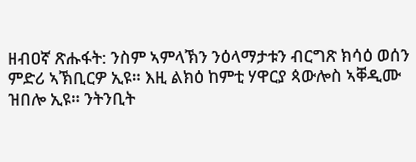ዘብዐኛ ጽሑፋት: ንስም ኣምላኽን ንዕላማታቱን ብርግጽ ክሳዕ ወሰን ምድሪ ኣኽቢርዎ ኢዩ። እዚ ልክዕ ከምቲ ሃዋርያ ጳውሎስ ኣቐዲሙ ዝበሎ ኢዩ። ንትንቢት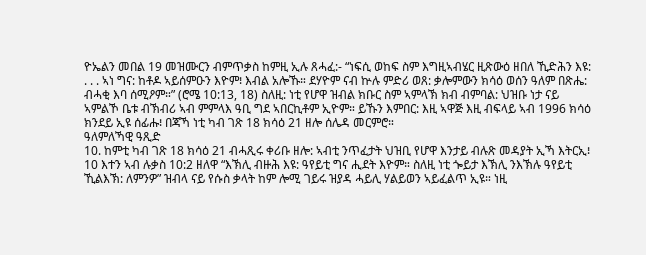ዮኤልን መበል 19 መዝሙርን ብምጥቃስ ከምዚ ኢሉ ጸሓፈ:- “ነፍሲ ወከፍ ስም እግዚኣብሄር ዚጽውዕ ዘበለ ኺድሕን እዩ: . . . ኣነ ግና: ከቶዶ ኣይሰምዑን እዮም፧ እብል አሎኹ። ደሃዮም ናብ ኵሉ ምድሪ ወጸ: ቃሎምውን ክሳዕ ወሰን ዓለም በጽሔ: ብሓቂ እባ ሰሚዖም።” (ሮሜ 10:13, 18) ስለዚ: ነቲ የሆዋ ዝብል ክቡር ስም ኣምላኽ ክብ ብምባል: ህዝቡ ነታ ናይ ኣምልኾ ቤቱ ብኽብሪ ኣብ ምምላእ ዓቢ ግደ ኣበርኪቶም ኢዮም። ይኹን እምበር: እዚ ኣዋጅ እዚ ብፍላይ ኣብ 1996 ክሳዕ ክንደይ ኢዩ ሰፊሑ፧ በጃኻ ነቲ ካብ ገጽ 18 ክሳዕ 21 ዘሎ ሰሌዳ መርምሮ።
ዓለምለኻዊ ዓጺድ
10. ከምቲ ካብ ገጽ 18 ክሳዕ 21 ብሓጺሩ ቀሪቡ ዘሎ: ኣብቲ ንጥፈታት ህዝቢ የሆዋ እንታይ ብሉጽ መዳያት ኢኻ እትርኢ፧
10 እተን ኣብ ሉቃስ 10:2 ዘለዋ “እኽሊ ብዙሕ እዩ: ዓየይቲ ግና ሒደት እዮም። ስለዚ ነቲ ጐይታ እኽሊ ንእኽሉ ዓየይቲ ኺልእኽ: ለምንዎ” ዝብላ ናይ የሱስ ቃላት ከም ሎሚ ገይሩ ዝያዳ ሓይሊ ሃልይወን ኣይፈልጥ ኢዩ። ነዚ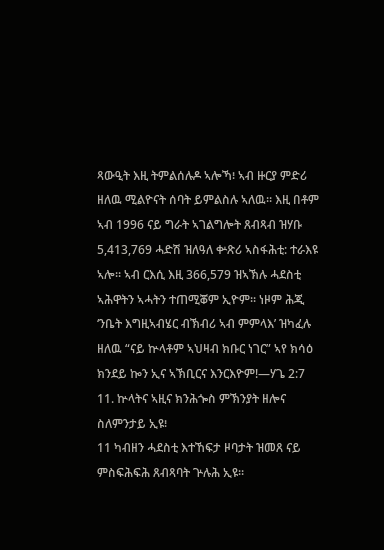ጻውዒት እዚ ትምልሰሉዶ ኣሎኻ፧ ኣብ ዙርያ ምድሪ ዘለዉ ሚልዮናት ሰባት ይምልስሉ ኣለዉ። እዚ በቶም ኣብ 1996 ናይ ግራት ኣገልግሎት ጸብጻብ ዝሃቡ 5,413,769 ሓድሽ ዝለዓለ ቍጽሪ ኣስፋሕቲ: ተራእዩ ኣሎ። ኣብ ርእሲ እዚ 366,579 ዝኣኽሉ ሓደስቲ ኣሕዋትን ኣሓትን ተጠሚቖም ኢዮም። ነዞም ሕጂ ‘ንቤት እግዚኣብሄር ብኽብሪ ኣብ ምምላእ’ ዝካፈሉ ዘለዉ “ናይ ኵላቶም ኣህዛብ ክቡር ነገር” ኣየ ክሳዕ ክንደይ ኰን ኢና ኣኽቢርና እንርእዮም!—ሃጌ 2:7
11. ኵላትና ኣዚና ክንሕጐስ ምኽንያት ዘሎና ስለምንታይ ኢዩ፧
11 ካብዘን ሓደስቲ እተኸፍታ ዞባታት ዝመጸ ናይ ምስፍሕፍሕ ጸብጻባት ጕሉሕ ኢዩ።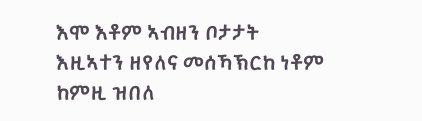እሞ እቶም ኣብዘን ቦታታት እዚኣተን ዘየለና መሰኻኽርከ ነቶም ከምዚ ዝበለ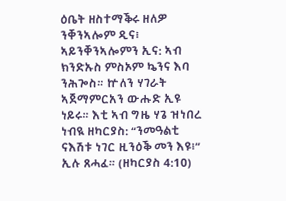ዕቤት ዘስተማቕሩ ዘለዎ ንቐንኣሎም ዲና፧ ኣይንቐንኣሎምን ኢና: ኣብ ክንድኡስ ምስኦም ኴንና እባ ንሕጐስ። ኵለን ሃገራት ኣጀማምርአን ውሑድ ኢዩ ነይሩ። እቲ ኣብ ግዜ ሃጌ ዝነበረ ነብዪ ዘካርያስ: “ንመዓልቲ ናእሽቱ ነገር ዚንዕቕ መን እዩ፧” ኢሉ ጸሓፈ። (ዘካርያስ 4:10)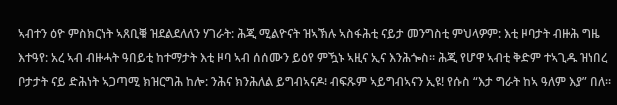ኣብተን ዕዮ ምስክርነት ኣጸቢቑ ዝደልደለለን ሃገራት: ሕጂ ሚልዮናት ዝኣኽሉ ኣስፋሕቲ ናይታ መንግስቲ ምህላዎም: እቲ ዞባታት ብዙሕ ግዜ እተዓየ: አረ ኣብ ብዙሓት ዓበይቲ ከተማታት እቲ ዞባ ኣብ ሰሰሙን ይዕየ ምዃኑ ኣዚና ኢና እንሕጐስ። ሕጂ የሆዋ ኣብቲ ቅድም ተኣጊዱ ዝነበረ ቦታታት ናይ ድሕነት ኣጋጣሚ ክዝርግሕ ከሎ: ንሕና ክንሕለል ይግብኣናዶ፧ ብፍጹም ኣይግብኣናን ኢዩ! የሱስ “እታ ግራት ከኣ ዓለም እያ” በለ።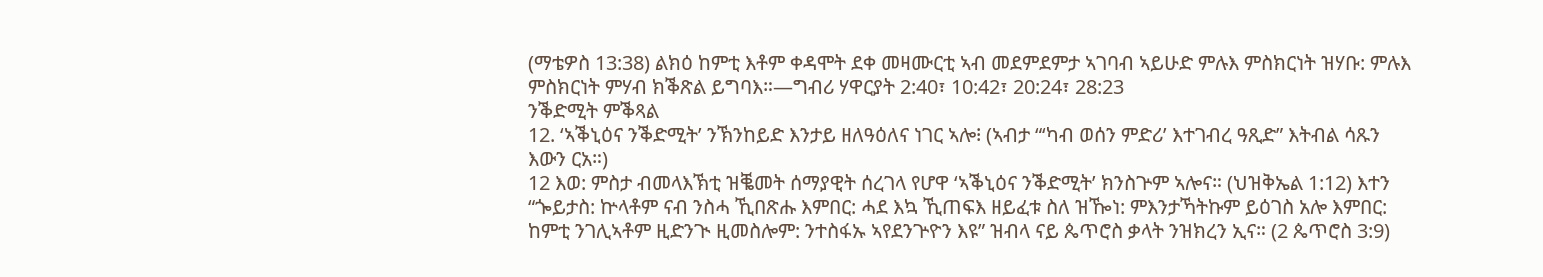(ማቴዎስ 13:38) ልክዕ ከምቲ እቶም ቀዳሞት ደቀ መዛሙርቲ ኣብ መደምደምታ ኣገባብ ኣይሁድ ምሉእ ምስክርነት ዝሃቡ: ምሉእ ምስክርነት ምሃብ ክቕጽል ይግባእ።—ግብሪ ሃዋርያት 2:40፣ 10:42፣ 20:24፣ 28:23
ንቕድሚት ምቕጻል
12. ‘ኣቕኒዕና ንቕድሚት’ ንኽንከይድ እንታይ ዘለዓዕለና ነገር ኣሎ፧ (ኣብታ “‘ካብ ወሰን ምድሪ’ እተገብረ ዓጺድ” እትብል ሳጹን እውን ርአ።)
12 እወ: ምስታ ብመላእኽቲ ዝቘመት ሰማያዊት ሰረገላ የሆዋ ‘ኣቕኒዕና ንቕድሚት’ ክንስጕም ኣሎና። (ህዝቅኤል 1:12) እተን “ጐይታስ: ኵላቶም ናብ ንስሓ ኺበጽሑ እምበር: ሓደ እኳ ኺጠፍእ ዘይፈቱ ስለ ዝዀነ: ምእንታኻትኩም ይዕገስ አሎ እምበር: ከምቲ ንገሊኣቶም ዚድንጒ ዚመስሎም: ንተስፋኡ ኣየደንጕዮን እዩ” ዝብላ ናይ ጴጥሮስ ቃላት ንዝክረን ኢና። (2 ጴጥሮስ 3:9)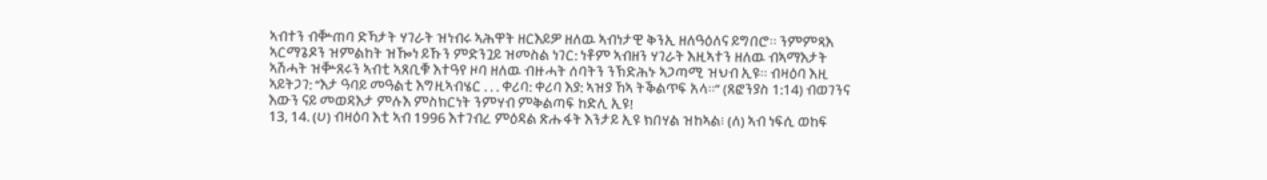ኣብተን ብቝጠባ ድኻታት ሃገራት ዝነብሩ ኣሕዋት ዘርእይዎ ዘለዉ ኣብነታዊ ቅንኢ ዘለዓዕለና ይግበሮ። ንምምጻእ ኣርማጌዶን ዝምልከት ዝዀነ ይኹን ምድንጓይ ዝመስል ነገር: ነቶም ኣብዘን ሃገራት እዚኣተን ዘለዉ ብኣማእታት ኣሽሓት ዝቝጸሩን ኣብቲ ኣጸቢቑ እተዓየ ዞባ ዘለዉ ብዙሓት ሰባትን ንኽድሕኑ ኣጋጣሚ ዝህብ ኢዩ። ብዛዕባ እዚ ኣይትጋገ: “እታ ዓባይ መዓልቲ እግዚኣብሄር . . . ቀሪባ: ቀሪባ እያ: ኣዝያ ኸኣ ትቕልጥፍ አላ።” (ጸፎንያስ 1:14) ብወገንና እውን ናይ መወዳእታ ምሉእ ምስክርነት ንምሃብ ምቅልጣፍ ከድሊ ኢዩ!
13, 14. (ሀ) ብዛዕባ እቲ ኣብ 1996 እተገብረ ምዕዳል ጽሑፋት እንታይ ኢዩ ክበሃል ዝከኣል፧ (ለ) ኣብ ነፍሲ ወከፍ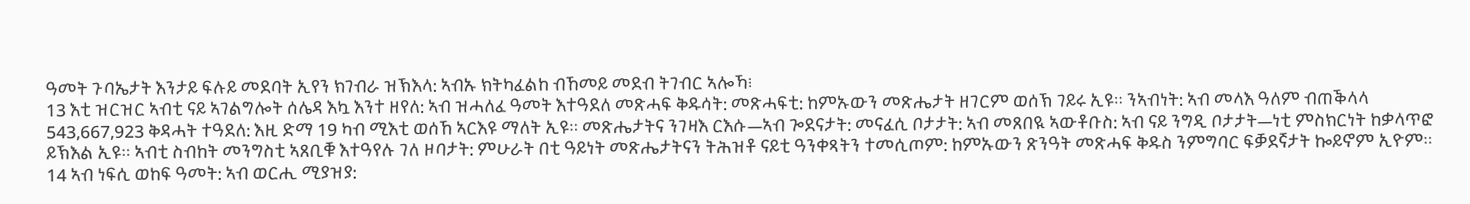ዓመት ጉባኤታት እንታይ ፍሉይ መደባት ኢየን ክገብራ ዝኽእላ: ኣብኡ ክትካፈልከ ብኸመይ መደብ ትገብር ኣሎኻ፧
13 እቲ ዝርዝር ኣብቲ ናይ ኣገልግሎት ሰሌዳ እኳ እንተ ዘየለ: ኣብ ዝሓለፈ ዓመት እተዓደለ መጽሓፍ ቅዱሳት: መጽሓፍቲ: ከምኡውን መጽሔታት ዘገርም ወሰኽ ገይሩ ኢዩ። ንኣብነት: ኣብ መላእ ዓለም ብጠቕላላ 543,667,923 ቅዳሓት ተዓደለ: እዚ ድማ 19 ካብ ሚእቲ ወሰኸ ኣርእዩ ማለት ኢዩ። መጽሔታትና ንገዛእ ርእሱ—ኣብ ጐደናታት: መናፈሲ ቦታታት: ኣብ መጸበዪ ኣውቶቡስ: ኣብ ናይ ንግዲ ቦታታት—ነቲ ምስክርነት ከቃላጥፎ ይኽእል ኢዩ። ኣብቲ ስብከት መንግስቲ ኣጸቢቑ እተዓየሉ ገለ ዞባታት: ምሁራት በቲ ዓይነት መጽሔታትናን ትሕዝቶ ናይቲ ዓንቀጻትን ተመሲጦም: ከምኡውን ጽንዓት መጽሓፍ ቅዱስ ንምግባር ፍቓደኛታት ኰይኖም ኢዮም።
14 ኣብ ነፍሲ ወከፍ ዓመት: ኣብ ወርሒ ሚያዝያ: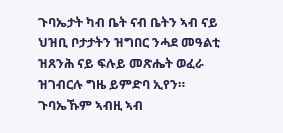ጉባኤታት ካብ ቤት ናብ ቤትን ኣብ ናይ ህዝቢ ቦታታትን ዝግበር ንሓደ መዓልቲ ዝጸንሕ ናይ ፍሉይ መጽሔት ወፈራ ዝገብርሉ ግዜ ይምድባ ኢየን። ጉባኤኹም ኣብዚ ኣብ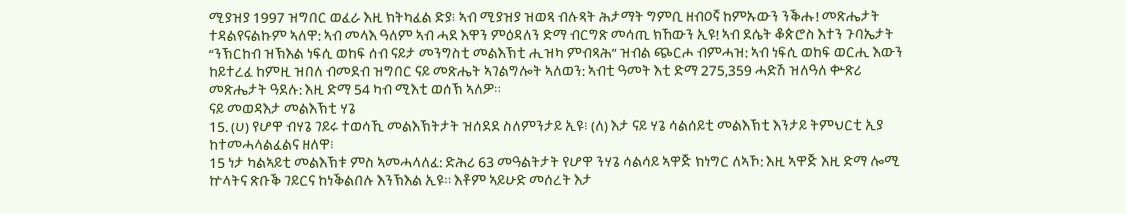ሚያዝያ 1997 ዝግበር ወፈራ እዚ ክትካፈል ድያ፧ ኣብ ሚያዝያ ዝወጻ ብሉጻት ሕታማት ግምቢ ዘብዐኛ ከምኡውን ንቕሑ! መጽሔታት ተዳልየናልኩም ኣለዋ: ኣብ መላእ ዓለም ኣብ ሓደ እዋን ምዕዳለን ድማ ብርግጽ መሳጢ ክኸውን ኢዩ! ኣብ ደሴት ቆጵሮስ እተን ጉባኤታት “ንኽርከብ ዝኽእል ነፍሲ ወከፍ ሰብ ናይታ መንግስቲ መልእኽቲ ሒዝካ ምብጻሕ” ዝብል ጭርሖ ብምሓዝ: ኣብ ነፍሲ ወከፍ ወርሒ እውን ከይተረፈ ከምዚ ዝበለ ብመደብ ዝግበር ናይ መጽሔት ኣገልግሎት ኣለወን: ኣብቲ ዓመት እቲ ድማ 275,359 ሓድሽ ዝለዓለ ቍጽሪ መጽሔታት ዓደሉ: እዚ ድማ 54 ካብ ሚእቲ ወሰኽ ኣለዎ።
ናይ መወዳእታ መልእኽቲ ሃጌ
15. (ሀ) የሆዋ ብሃጌ ገይሩ ተወሳኺ መልእኽትታት ዝሰደደ ስለምንታይ ኢዩ፧ (ለ) እታ ናይ ሃጌ ሳልሰይቲ መልእኽቲ እንታይ ትምህርቲ ኢያ ከተመሓላልፈልና ዘለዋ፧
15 ነታ ካልኣይቲ መልእኽቱ ምስ ኣመሓላለፈ: ድሕሪ 63 መዓልትታት የሆዋ ንሃጌ ሳልሳይ ኣዋጅ ክነግር ለኣኾ: እዚ ኣዋጅ እዚ ድማ ሎሚ ኵላትና ጽቡቕ ገይርና ከነቕልበሉ እንኽእል ኢዩ። እቶም ኣይሁድ መሰረት እታ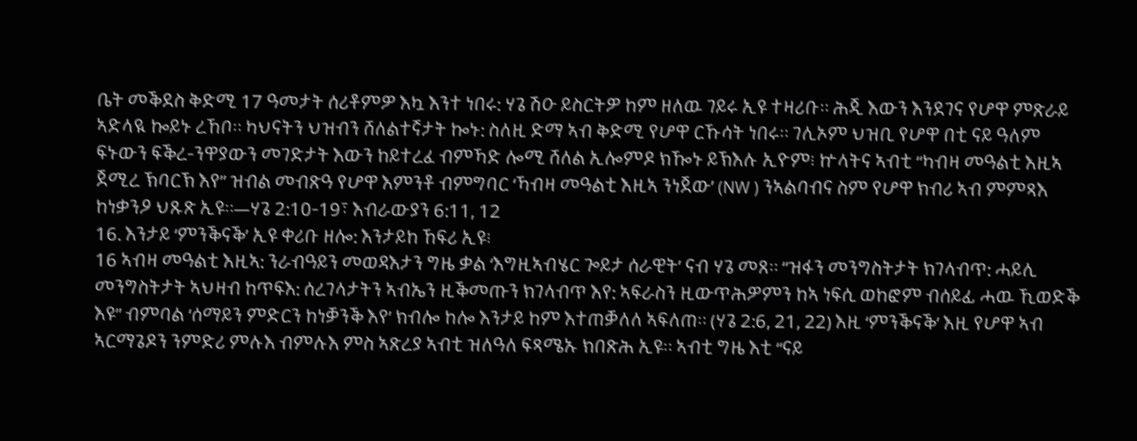ቤት መቕደስ ቅድሚ 17 ዓመታት ሰሪቶምዎ እኳ እንተ ነበሩ: ሃጌ ሽዑ ይስርትዎ ከም ዘለዉ ገይሩ ኢዩ ተዛሪቡ። ሕጂ እውን እንደገና የሆዋ ምጽራይ ኣድላዪ ኰይኑ ረኸቦ። ካህናትን ህዝብን ሸለልተኛታት ኰኑ: ስለዚ ድማ ኣብ ቅድሚ የሆዋ ርኹሳት ነበሩ። ገሊኦም ህዝቢ የሆዋ በቲ ናይ ዓለም ፍኑውን ፍቕረ-ንዋያውን መገድታት እውን ከይተረፈ ብምኻድ ሎሚ ሸለል ኢሎምዶ ክዀኑ ይኽእሉ ኢዮም፧ ኵላትና ኣብቲ “ካብዛ መዓልቲ እዚኣ ጀሚረ ኽባርኽ እየ” ዝብል መብጽዓ የሆዋ እምንቶ ብምግባር ‘ኻብዛ መዓልቲ እዚኣ ንነጀው’ (NW ) ንኣልባብና ስም የሆዋ ክብሪ ኣብ ምምጻእ ከነቃንዖ ህጹጽ ኢዩ።—ሃጌ 2:10-19፣ እብራውያን 6:11, 12
16. እንታይ ‘ምንቕናቕ’ ኢዩ ቀሪቡ ዘሎ: እንታይከ ኸፍሪ ኢዩ፧
16 ኣብዛ መዓልቲ እዚኣ: ንራብዓይን መወዳእታን ግዜ ቃል ‘እግዚኣብሄር ጐይታ ሰራዊት’ ናብ ሃጌ መጸ። “ዝፋን መንግስትታት ክገላብጥ: ሓይሊ መንግስትታት ኣህዛብ ከጥፍእ: ሰረገላታትን ኣብኤን ዚቕመጡን ክገላብጥ እየ: ኣፍራስን ዚውጥሕዎምን ከኣ ነፍሲ ወከፎም ብሰይፊ ሓዉ ኺወድቕ እዩ” ብምባል ‘ሰማይን ምድርን ከነቓንቕ እየ’ ክብሎ ከሎ እንታይ ከም እተጠቓለለ ኣፍለጠ። (ሃጌ 2:6, 21, 22) እዚ ‘ምንቕናቕ’ እዚ የሆዋ ኣብ ኣርማጌዶን ንምድሪ ምሉእ ብምሉእ ምስ ኣጽረያ ኣብቲ ዝለዓለ ፍጻሜኡ ክበጽሕ ኢዩ። ኣብቲ ግዜ እቲ “ናይ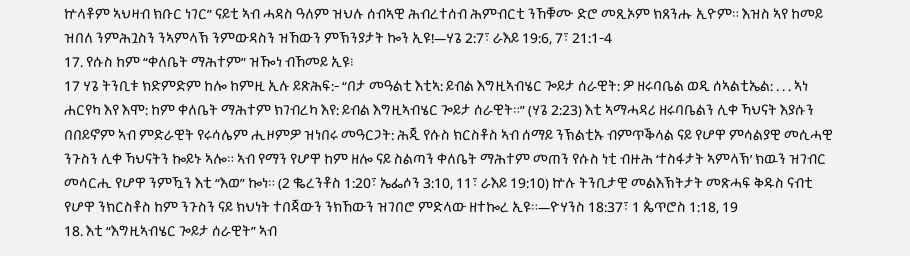ኵላቶም ኣህዛብ ክቡር ነገር” ናይቲ ኣብ ሓዳስ ዓለም ዝህሉ ሰብኣዊ ሕብረተሰብ ሕምብርቲ ንኸቑሙ ድሮ መጺኦም ክጸንሑ ኢዮም። እዝስ ኣየ ከመይ ዝበለ ንምሕጓስን ንኣምላኽ ንምውዳስን ዝኸውን ምኽንያታት ኰን ኢዩ!—ሃጌ 2:7፣ ራእይ 19:6, 7፣ 21:1-4
17. የሱስ ከም “ቀለቤት ማሕተም” ዝዀነ ብኸመይ ኢዩ፧
17 ሃጌ ትንቢቱ ክድምድም ከሎ ከምዚ ኢሉ ይጽሕፍ:- “በታ መዓልቲ እቲኣ: ይብል እግዚኣብሄር ጐይታ ሰራዊት: ዎ ዘሩባቤል ወዲ ሰኣልቲኤል: . . . ኣነ ሐርየካ እየ እሞ: ከም ቀለቤት ማሕተም ክገብረካ እየ: ይብል እግዚኣብሄር ጐይታ ሰራዊት።” (ሃጌ 2:23) እቲ ኣማሓዳሪ ዘሩባቤልን ሊቀ ኻህናት እያሱን በበይኖም ኣብ ምድራዊት የሩሳሌም ሒዞምዎ ዝነበሩ መዓርጋት: ሕጂ የሱስ ክርስቶስ ኣብ ሰማይ ንኽልቲኡ ብምጥቕላል ናይ የሆዋ ምሳልያዊ መሲሓዊ ንጉስን ሊቀ ኻህናትን ኰይኑ ኣሎ። ኣብ የማን የሆዋ ከም ዘሎ ናይ ስልጣን ቀለቤት ማሕተም መጠን የሱስ ነቲ ብዙሕ ‘ተስፋታት ኣምላኽ’ ክዉን ዝገብር መሳርሒ የሆዋ ንምዃን እቲ “እወ” ኰነ። (2 ቈረንቶስ 1:20፣ ኤፌሶን 3:10, 11፣ ራእይ 19:10) ኵሉ ትንቢታዊ መልእኽትታት መጽሓፍ ቅዱስ ናብቲ የሆዋ ንክርስቶስ ከም ንጉስን ናይ ክህነት ተበጃውን ንክኸውን ዝገበሮ ምድላው ዘተኰረ ኢዩ።—ዮሃንስ 18:37፣ 1 ጴጥሮስ 1:18, 19
18. እቲ “እግዚኣብሄር ጐይታ ሰራዊት” ኣብ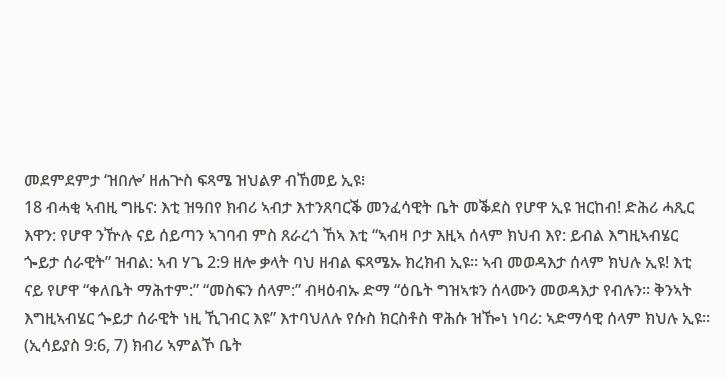መደምደምታ ‘ዝበሎ’ ዘሐጕስ ፍጻሜ ዝህልዎ ብኸመይ ኢዩ፧
18 ብሓቂ ኣብዚ ግዜና: እቲ ዝዓበየ ክብሪ ኣብታ እተንጸባርቕ መንፈሳዊት ቤት መቕደስ የሆዋ ኢዩ ዝርከብ! ድሕሪ ሓጺር እዋን: የሆዋ ንዅሉ ናይ ሰይጣን ኣገባብ ምስ ጸራረጎ ኸኣ እቲ “ኣብዛ ቦታ እዚኣ ሰላም ክህብ እየ: ይብል እግዚኣብሄር ጐይታ ሰራዊት” ዝብል: ኣብ ሃጌ 2:9 ዘሎ ቃላት ባህ ዘብል ፍጻሜኡ ክረክብ ኢዩ። ኣብ መወዳእታ ሰላም ክህሉ ኢዩ! እቲ ናይ የሆዋ “ቀለቤት ማሕተም:” “መስፍን ሰላም:” ብዛዕብኡ ድማ “ዕቤት ግዝኣቱን ሰላሙን መወዳእታ የብሉን። ቅንኣት እግዚኣብሄር ጐይታ ሰራዊት ነዚ ኺገብር እዩ” እተባህለሉ የሱስ ክርስቶስ ዋሕሱ ዝዀነ ነባሪ: ኣድማሳዊ ሰላም ክህሉ ኢዩ። (ኢሳይያስ 9:6, 7) ክብሪ ኣምልኾ ቤት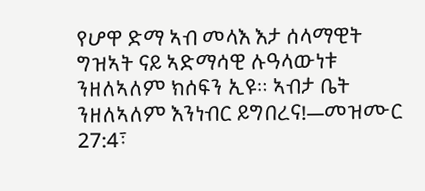የሆዋ ድማ ኣብ መላእ እታ ሰላማዊት ግዝኣት ናይ ኣድማሳዊ ሉዓላውነቱ ንዘለኣለም ክሰፍን ኢዩ። ኣብታ ቤት ንዘለኣለም እንነብር ይግበረና!—መዝሙር 27:4፣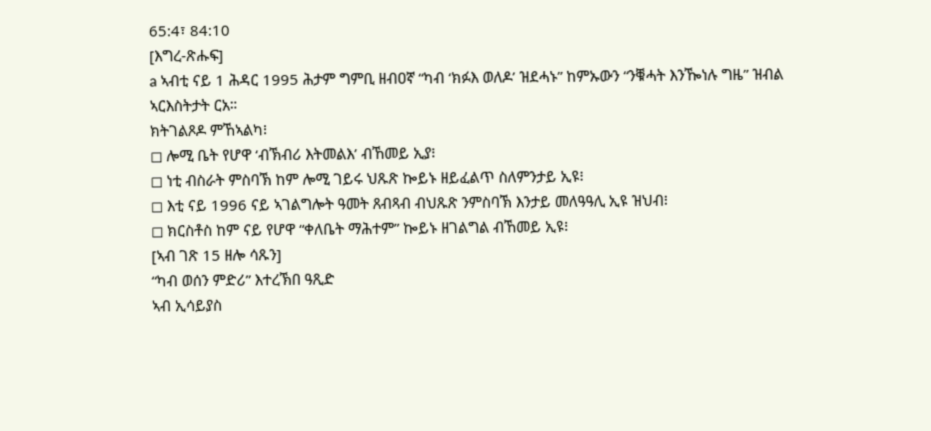65:4፣ 84:10
[እግረ-ጽሑፍ]
a ኣብቲ ናይ 1 ሕዳር 1995 ሕታም ግምቢ ዘብዐኛ “ካብ ‘ክፉእ ወለዶ’ ዝደሓኑ” ከምኡውን “ንቑሓት እንዀነሉ ግዜ” ዝብል ኣርእስትታት ርአ።
ክትገልጾዶ ምኸኣልካ፧
◻ ሎሚ ቤት የሆዋ ‘ብኽብሪ እትመልእ’ ብኸመይ ኢያ፧
◻ ነቲ ብስራት ምስባኽ ከም ሎሚ ገይሩ ህጹጽ ኰይኑ ዘይፈልጥ ስለምንታይ ኢዩ፧
◻ እቲ ናይ 1996 ናይ ኣገልግሎት ዓመት ጸብጻብ ብህጹጽ ንምስባኽ እንታይ መለዓዓሊ ኢዩ ዝህብ፧
◻ ክርስቶስ ከም ናይ የሆዋ “ቀለቤት ማሕተም” ኰይኑ ዘገልግል ብኸመይ ኢዩ፧
[ኣብ ገጽ 15 ዘሎ ሳጹን]
“ካብ ወሰን ምድሪ” እተረኽበ ዓጺድ
ኣብ ኢሳይያስ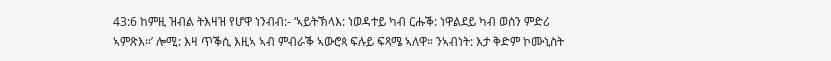43:6 ከምዚ ዝብል ትእዛዝ የሆዋ ነንብብ:- ‘ኣይትኽላእ: ነወዳተይ ካብ ርሑቕ: ነዋልደይ ካብ ወሰን ምድሪ ኣምጽእ።’ ሎሚ: እዛ ጥቕሲ እዚኣ ኣብ ምብራቕ ኣውሮጳ ፍሉይ ፍጻሜ ኣለዋ። ንኣብነት: እታ ቅድም ኮሙኒስት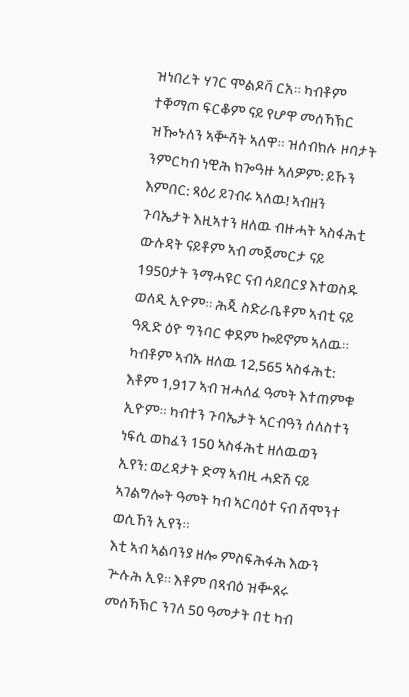ዝነበረት ሃገር ሞልዶቫ ርአ። ካብቶም ተቐማጦ ፍርቆም ናይ የሆዋ መሰኻኽር ዝዀኑለን ኣቝሻት ኣለዋ። ዝሰብክሉ ዞባታት ንምርካብ ነዊሕ ክጐዓዙ ኣለዎም: ይኹን እምበር: ጻዕሪ ይገብሩ ኣለዉ! ኣብዘን ጉባኤታት እዚኣተን ዘለዉ ብዙሓት ኣስፋሕቲ ውሉዳት ናይቶም ኣብ መጀመርታ ናይ 1950ታት ንማሓዩር ናብ ሳይበርያ እተወስዱ ወለዲ ኢዮም። ሕጂ ስድራቤቶም ኣብቲ ናይ ዓጺድ ዕዮ ግንባር ቀደም ኰይኖም ኣለዉ። ካብቶም ኣብኡ ዘለዉ 12,565 ኣስፋሕቲ: እቶም 1,917 ኣብ ዝሓለፈ ዓመት እተጠምቁ ኢዮም። ካብተን ጉባኤታት ኣርብዓን ሰለስተን ነፍሲ ወከፈን 150 ኣስፋሕቲ ዘለዉወን ኢየን: ወረዳታት ድማ ኣብዚ ሓድሽ ናይ ኣገልግሎት ዓመት ካብ ኣርባዕተ ናብ ሸሞንተ ወሲኸን ኢየን።
እቲ ኣብ ኣልባንያ ዘሎ ምስፍሕፋሕ እውን ጕሉሕ ኢዩ። እቶም በጻብዕ ዝቝጸሩ መሰኻኽር ንገለ 50 ዓመታት በቲ ካብ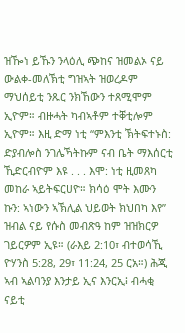ዝዀነ ይኹን ንላዕሊ ጭከና ዝመልኦ ናይ ውልቀ-መለኽቲ ግዝኣት ዝወረዶም ማህሰይቲ ንጹር ንክኸውን ተጸሚሞም ኢዮም። ብዙሓት ካብኣቶም ተቐቲሎም ኢዮም። እዚ ድማ ነቲ “ምእንቲ ኽትፍተኑስ: ድያብሎስ ንገሌኻትኩም ናብ ቤት ማእሰርቲ ኺድርብዮም እዩ . . . እሞ: ነቲ ዚመጸካ መከራ ኣይትፍርሀዮ። ክሳዕ ሞት እሙን ኩን: ኣነውን ኣኽሊል ህይወት ክህበካ እየ” ዝብል ናይ የሱስ መብጽዓ ከም ዝዝክርዎ ገይርዎም ኢዩ። (ራእይ 2:10፣ ብተወሳኺ ዮሃንስ 5:28, 29፣ 11:24, 25 ርአ።) ሕጂ ኣብ ኣልባንያ እንታይ ኢና እንርኢ፧ ብሓቂ ናይቲ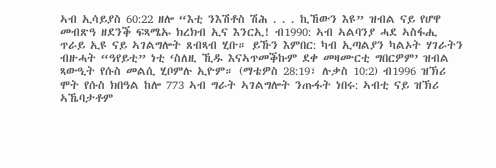ኣብ ኢሳይያስ 60:22 ዘሎ “እቲ ንእሽቶስ ሽሕ . . . ኪኸውን እዩ” ዝብል ናይ የሆዋ መብጽዓ ዘደንቕ ፍጻሜኡ ክረክብ ኢና እንርኢ! ብ1990: ኣብ ኣልባንያ ሓደ ኣስፋሒ ጥራይ ኢዩ ናይ ኣገልግሎት ጸብጻብ ሂቡ። ይኹን እምበር: ካብ ኢጣልያን ካልኦት ሃገራትን ብዙሓት “ዓየይቲ” ነቲ ‘ስለዚ ኺዱ እናኣጥመቕኩም ደቀ መዛሙርቲ ግበርዎም’ ዝብል ጻውዒት የሱስ መልሲ ሂቦምሉ ኢዮም። (ማቴዎስ 28:19፣ ሉቃስ 10:2) ብ1996 ዝኽሪ ሞት የሱስ ክበዓል ከሎ 773 ኣብ ግራት ኣገልግሎት ንጡፋት ነበሩ: ኣብቲ ናይ ዝኽሪ ኣኼባታቶም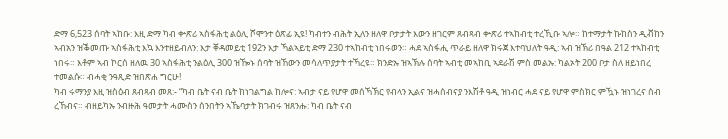ድማ 6,523 ሰባት ኣከቡ: እዚ ድማ ካብ ቍጽሪ ኣስፋሕቲ ልዕሊ ሾሞንተ ዕጽፊ ኢዩ! ካብተን ብሕት ኢለን ዘለዋ ቦታታት እውን ዘገርም ጸብጻብ ቍጽሪ ተኣከብቲ ተረኺቡ ኣሎ። ከተማታት ኩከስን ዲቭከን ኣብአን ዝቕመጡ ኣስፋሕቲ እኳ እንተዘይብለን: እታ ቐዳመይቲ 192ን እታ ኻልኣይቲ ድማ 230 ተኣከብቲ ነበሩወን። ሓደ ኣስፋሒ ጥራይ ዘለዋ ክሩጀ እተባህለት ዓዲ: ኣብ ዝኽሪ በዓል 212 ተኣከብቲ ነበሩ። እቶም ኣብ ኮርሰ ዘለዉ 30 ኣስፋሕቲ ንልዕሊ 300 ዝዀኑ ሰባት ዝኸውን መሳለጥያታት ተኻረዩ። ክንድኡ ዝኣኽሉ ሰባት ኣብቲ መኣከቢ ኣደራሽ ምስ መልኡ: ካልኦት 200 ቦታ ስለ ዘይነበረ ተመልሱ። ብሓቂ ንዓጺድ ዝበጽሐ ግርሁ!
ካብ ሩማንያ እዚ ዝስዕብ ጸብጻብ መጸ:- “ካብ ቤት ናብ ቤት ከነገልግል ከሎና: ኣብታ ናይ የሆዋ መሰኻኽር የብላን ኢልና ዝሓሰብናያ ንእሽቶ ዓዲ ዝነብር ሓደ ናይ የሆዋ ምስክር ምዃኑ ዝነገረና ሰብ ረኸብና። ብዘይካኡ ንብዙሕ ዓመታት ሓሙስን ሰንበትን ኣኼባታት ክገብሩ ዝጸንሑ: ካብ ቤት ናብ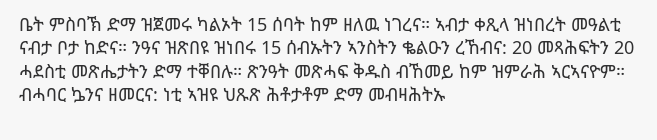ቤት ምስባኽ ድማ ዝጀመሩ ካልኦት 15 ሰባት ከም ዘለዉ ነገረና። ኣብታ ቀጺላ ዝነበረት መዓልቲ ናብታ ቦታ ከድና። ንዓና ዝጽበዩ ዝነበሩ 15 ሰብኡትን ኣንስትን ቈልዑን ረኸብና: 20 መጻሕፍትን 20 ሓደስቲ መጽሔታትን ድማ ተቐበሉ። ጽንዓት መጽሓፍ ቅዱስ ብኸመይ ከም ዝምራሕ ኣርኣናዮም። ብሓባር ኴንና ዘመርና: ነቲ ኣዝዩ ህጹጽ ሕቶታቶም ድማ መብዛሕትኡ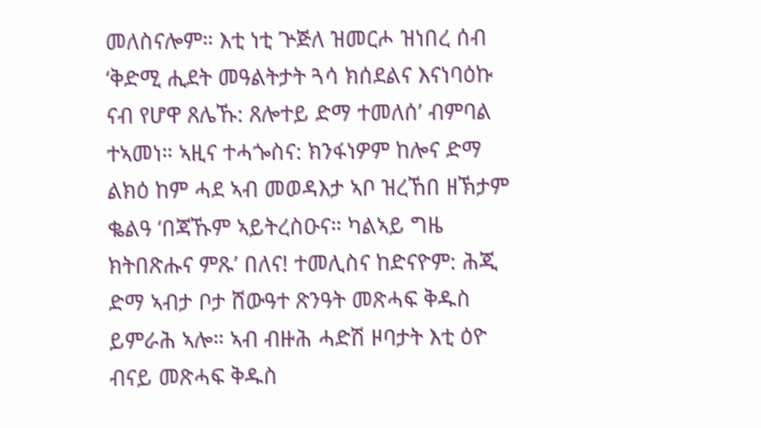መለስናሎም። እቲ ነቲ ጕጅለ ዝመርሖ ዝነበረ ሰብ ‘ቅድሚ ሒደት መዓልትታት ጓሳ ክሰደልና እናነባዕኩ ናብ የሆዋ ጸሌኹ: ጸሎተይ ድማ ተመለሰ’ ብምባል ተኣመነ። ኣዚና ተሓጐስና: ክንፋነዎም ከሎና ድማ ልክዕ ከም ሓደ ኣብ መወዳእታ ኣቦ ዝረኸበ ዘኽታም ቈልዓ ‘በጃኹም ኣይትረስዑና። ካልኣይ ግዜ ክትበጽሑና ምጹ’ በለና! ተመሊስና ከድናዮም: ሕጂ ድማ ኣብታ ቦታ ሸውዓተ ጽንዓት መጽሓፍ ቅዱስ ይምራሕ ኣሎ። ኣብ ብዙሕ ሓድሽ ዞባታት እቲ ዕዮ ብናይ መጽሓፍ ቅዱስ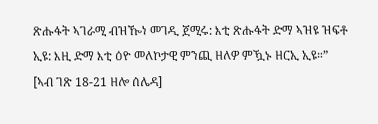ጽሑፋት ኣገራሚ ብዝዀነ መገዲ ጀሚሩ: እቲ ጽሑፋት ድማ ኣዝዩ ዝፍቶ ኢዩ: እዚ ድማ እቲ ዕዮ መለኮታዊ ምንጪ ዘለዎ ምዃኑ ዘርኢ ኢዩ።”
[ኣብ ገጽ 18-21 ዘሎ ሰሌዳ]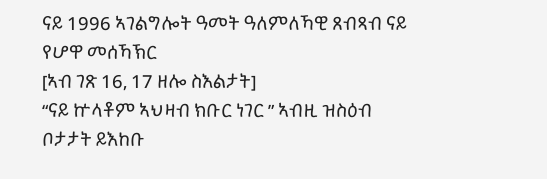ናይ 1996 ኣገልግሎት ዓመት ዓለምለኻዊ ጸብጻብ ናይ የሆዋ መሰኻኽር
[ኣብ ገጽ 16, 17 ዘሎ ስእልታት]
“ናይ ኵላቶም ኣህዛብ ክቡር ነገር ” ኣብዚ ዝስዕብ ቦታታት ይእከቡ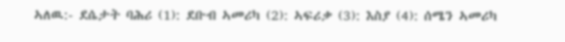ኣለዉ:- ደሴታት ባሕሪ (1): ደቡብ ኣመሪካ (2): ኣፍሪቃ (3): እስያ (4): ሰሜን ኣመሪካ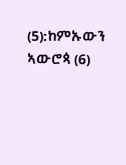(5):ከምኡውን ኣውሮጳ (6)